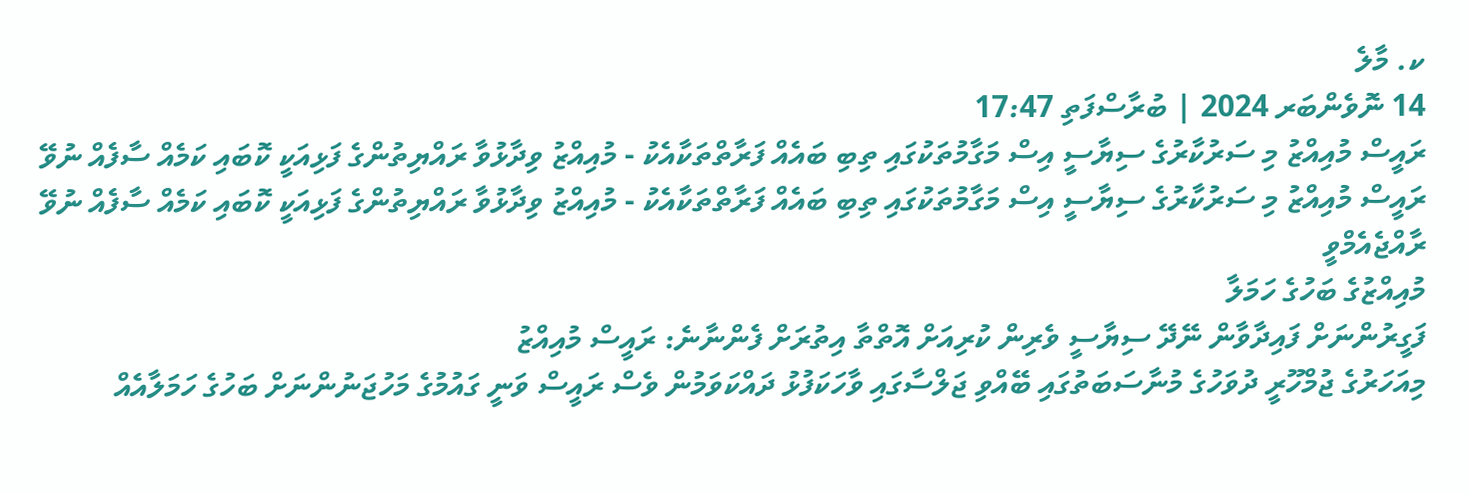ކ. މާލެ
14 ނޮވެންބަރ 2024 | ބުރާސްފަތި 17:47
ރައީސް މުއިއްޒު މި ސަރުކާރުގެ ސިޔާސީ އިސް މަގާމުތަކުގައި ތިބި ބައެއް ފަރާތްތަކާއެކު - މުއިއްޒު ވިދާޅުވާ ރައްޔިތުންގެ ފަޅިއަކީ ކޮބައި ކަމެއް ސާފެއް ނުވޭ
ރައީސް މުއިއްޒު މި ސަރުކާރުގެ ސިޔާސީ އިސް މަގާމުތަކުގައި ތިބި ބައެއް ފަރާތްތަކާއެކު - މުއިއްޒު ވިދާޅުވާ ރައްޔިތުންގެ ފަޅިއަކީ ކޮބައި ކަމެއް ސާފެއް ނުވޭ
ރާއްޖެއެމްވީ
މުއިއްޒުގެ ބަހުގެ ހަމަލާ
ފަގީރުންނަށް ފައިދާވާން ނޭދޭ ސިޔާސީ ވެރިން ކުރިއަށް އޮތްތާ އިތުރަށް ފެންނާނެ: ރައީސް މުއިއްޒު
މިއަހަރުގެ ޖުމްހޫރީ ދުވަހުގެ މުނާސަބަތުގައި ބޭއްވި ޖަލްސާގައި ވާހަކަފުޅު ދައްކަވަމުން ވެސް ރައީސް ވަނީ ގައުމުގެ މަހުޖަނުންނަށް ބަހުގެ ހަމަލާއެއް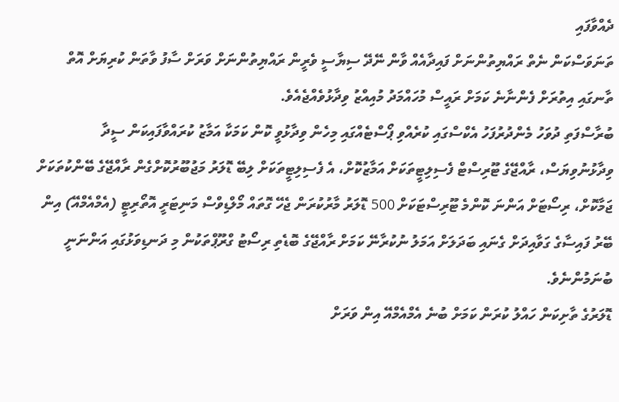ދެއްވާފައި
ތަނަވަސްކަން ނެތް ރައްޔިތުންނަށް ފައިދާއެއް ވާން ނޭދޭ ސިޔާސީ ވެރީން ރައްޔިތުންނަށް ވަރަށް ސާފު ވާތަން ކުރިޔަށް އޮތް ތާނގައި އިތުރަށް ފެންނާނެ ކަމަށް ރައީސް މުހައްމަދު މުއިއްޒު ވިދާޅުވެއްޖެއެވެ.
ބުރާސްފަތި ދުވަހު މެންދުރުފަހު އެކްސްގައި ކުރެއްވި ޕޯސްޓެއްގައި މިހެން ވިދާޅުވީ ކޮން ކަމަކާ އަމާޒު ކުރައްވާފައިކަން ސީދާ ވިދާޅުނުވިޔަސް، ރާއްޖޭގެ ޓޫރިސްޓް ފެސިލިޓީތަކަށް އަމާޒުކޮށް، އެ ފެސިލިޓީތަކަށް ލިބޭ ޑޮލަރު މަޖުބޫރުކޮށްގެން ރާއްޖޭގެ ބޭންކުތަކަށް ޖަމާކޮށް، ރިސޯޓަށް އަންނަ ކޮންމެ ޓޫރިސްޓަކަށް 500 ޑޮލަރު މާރުކުރަން ޖެހޭ ގޮތައް މޯލްޑިވްސް މަނިޓަރީ އޮތޯރިޓީ (އެމްއެމްއޭ) އިން ބޭރު ފައިސާގެ ގަވާއިދަށް ގެނައި ބަދަލަށް އަމަލު ނުކުރާނޭ ކަމަށް ރާއްޖޭގެ ބޮޑެތި ރިސޯޓު ގްރޫޕްތަކުން މި ދަނޑިވަޅުގައި އަންނަނީ ބުނަމުންނެވެ.
ޑޮލަރުގެ ތާށިކަން ހައްލު ކުރަން ކަމަށް ބުނެ އެމްއެމްއޭ އިން ވަރަށް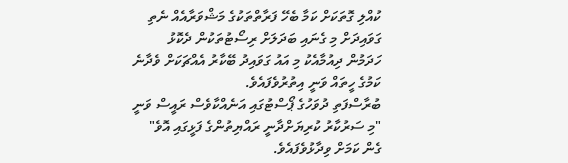ކުއްލި ގޮތަކަށް ކަމާ ބެހޭ ފަރާތްތަކުގެ މަޝްވަރާއެއް ނެތި ގަވައިދަށް މި ގެނައި ބަދަލަށް ރިސޯޓުތަކުން ދެކޮޅު ހަދަމުން ދިއުމާއެކު މި އައު ގަވައިދު ބޭކާރު އެއްޗަކަށް ވެދާނެ ކަމުގެ ހީތައް ވަނީ އިތުރުވެފައެވެ.
ބުރާސްފަތި ދުވަހުގެ ޕޯސްޓުގައި އަނެއްކާވެސް ރައީސް ވަނީ "މި ސަރުކާރު ކުރިޔަށްދާނީ ރައްޔިތުންގެ ފަޅީގައި އޮވެ" ގެން ކަމަށް ވިދާޅުވެފައެވެ.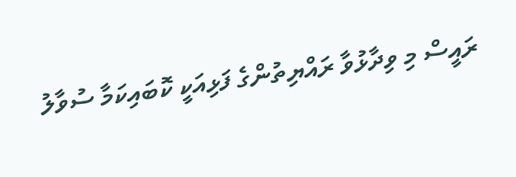ރައީސް މި ވިދާޅުވާ ރައްޔިތުންގެ ފަޅިއަކީ ކޮބައިކަމާ ސުވާލު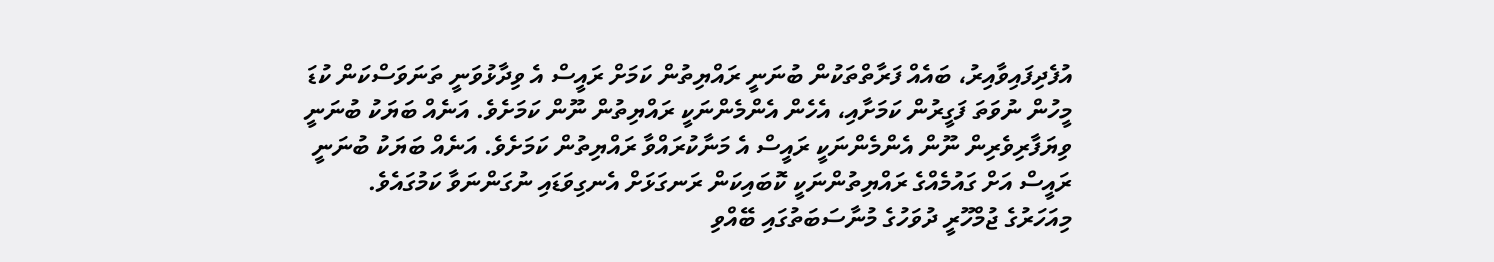އުފެދިފައިވާއިރު، ބައެއް ފަރާތްތަކުން ބުނަނީ ރައްޔިތުން ކަމަށް ރައީސް އެ ވިދާޅުވަނީ ތަނަވަސްކަން ކުޑަ މީހުން ނުވަތަ ފަގީރުން ކަމަށާއި، އެހެން އެންމެންނަކީ ރައްޔިތުން ނޫން ކަމަށެވެ. އަނެއް ބަޔަކު ބުނަނީ ވިޔަފާރިވެރިން ނޫން އެންމެންނަކީ ރައީސް އެ މަނާކުރައްވާ ރައްޔިތުން ކަމަށެވެ. އަނެއް ބަޔަކު ބުނަނީ ރައީސް އަށް ގައުމެއްގެ ރައްޔިތުންނަކީ ކޮބައިކަން ރަނގަޅަށް އެނގިވަޑައި ނުގަންނަވާ ކަމުގައެވެ.
މިއަހަރުގެ ޖުމްހޫރީ ދުވަހުގެ މުނާސަބަތުގައި ބޭއްވި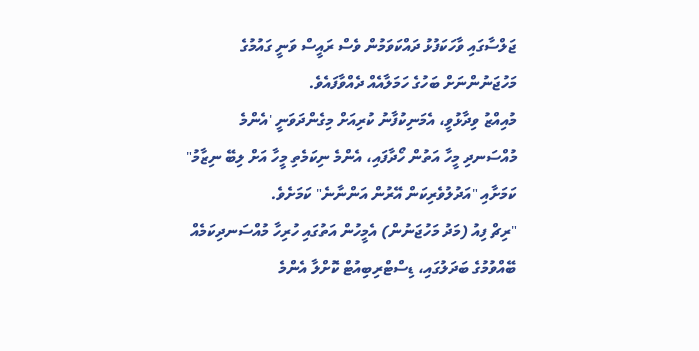ޖަލްސާގައި ވާހަކަފުޅު ދައްކަވަމުން ވެސް ރައީސް ވަނީ ގައުމުގެ މަހުޖަނުންނަށް ބަހުގެ ހަމަލާއެއް ދެއްވާފައެވެ.
މުއިއްޒު ވިދާޅުވީ، އެމަނިކުފާނު ކުރިއަށް މިގެންދަވަނީ 'އެންމެ މުއްސަނދި މީހާ އަތުން ހޯދާފައި، އެންމެ ނިކަމެތި މީހާ އަށް ލިބޭ ނިޒާމު" ކަމަށާއި "އަދުލުވެރިކަން އޭރުން އަންނާނެ" ކަމަށެވެ.
"ރިޗް ފިއު (މަދު މަހުޖަނުން) އެމީހުން އަތުގައި ހުރިހާ މުއްސަނދިކަމެއް ބޭއްވުމުގެ ބަދަލުގައި، ޑިސްޓްރިބިއުޓް ކޮށްލާ އެންމެ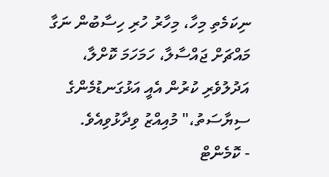ނިކަމެތި މިހާ، މިހާރު ހުރި ހިސާބުން ނަގާ މައްޗަށް ޖައްސާލާ، ހަމަހަމަ ކޮށްލާ، އަދުލުވެރި ކުރުން އެއީ އަޅުގަނޑުމެންގެ ސިޔާސަތު،" މުއިއްޒު ވިދާޅުވިއެވެ.
- ކޮމެންޓް